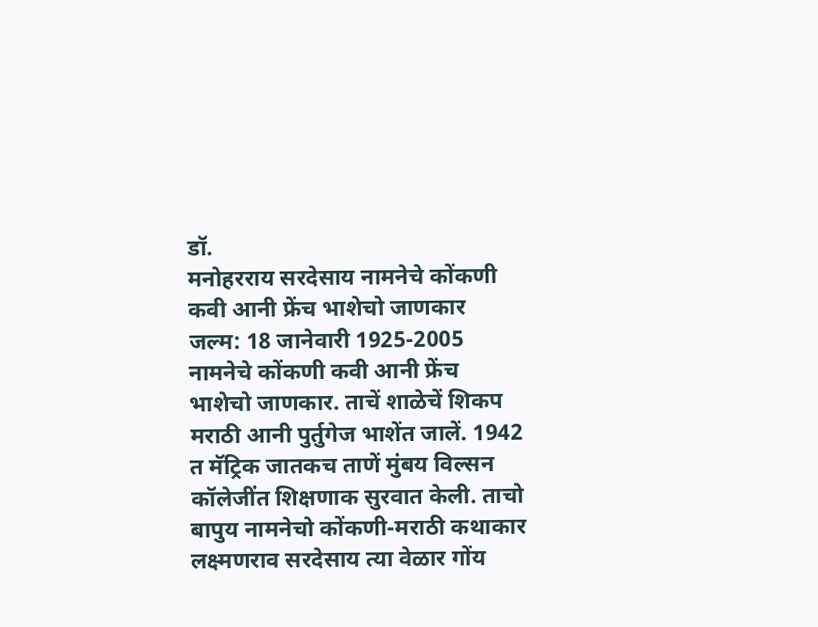डॉ.
मनोहरराय सरदेसाय नामनेचे कोंकणी कवी आनी फ्रेंच भाशेचो जाणकार
जल्म: 18 जानेवारी 1925-2005 नामनेचे कोंकणी कवी आनी फ्रेंच भाशेचो जाणकार. ताचें शाळेचें शिकप मराठी आनी पुर्तुगेज भाशेंत जालें. 1942 त मॅट्रिक जातकच ताणें मुंबय विल्सन कॉलेजींत शिक्षणाक सुरवात केली. ताचो बापुय नामनेचो कोंकणी-मराठी कथाकार लक्ष्मणराव सरदेसाय त्या वेळार गोंय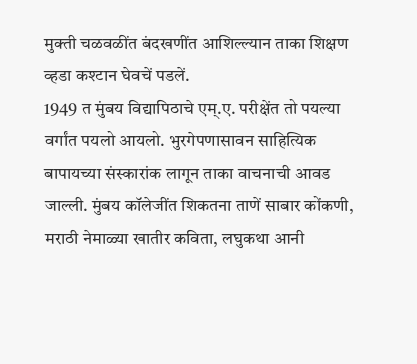मुक्ती चळवळींत बंदखणींत आशिल्ल्यान ताका शिक्षण व्हडा कश्टान घेवचें पडलें.
1949 त मुंबय विद्यापिठाचे एम्.ए. परीक्षेंत तो पयल्या वर्गांत पयलो आयलो. भुरगेपणासावन साहित्यिक बापायच्या संस्कारांक लागून ताका वाचनाची आवड जाल्ली. मुंबय कॉलेजींत शिकतना ताणें साबार कोंकणी, मराठी नेमाळ्या खातीर कविता, लघुकथा आनी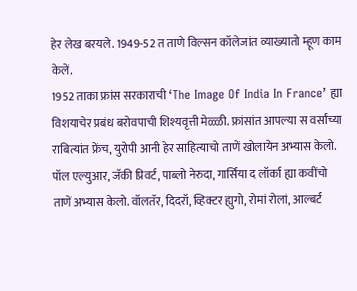हेर लेख बरयले. 1949-52 त ताणे विल्सन कॉलेजांत व्याख्यातो म्हूण काम केलें.
1952 ताका फ्रांस सरकाराची ‘The Image Of India In France’ ह्या विशयाचेर प्रबंध बरोवपाची शिश्यवृत्ती मेळ्ळी. फ्रांसांत आपल्या स वर्सांच्या राबित्यांत फ्रेंच, युरोपी आनी हेर साहित्याचो ताणें खोलायेन अभ्यास केलो. पॉल एल्युआर, जॅकी प्रिवर्ट, पाब्लो नेरुदा, गार्सिया द लॉर्का ह्या कवींचो ताणें अभ्यास केलो. वॉलतॅर, दिदरॉ, व्हिक्टर ह्युगो, रोमां रोलां, आल्बर्ट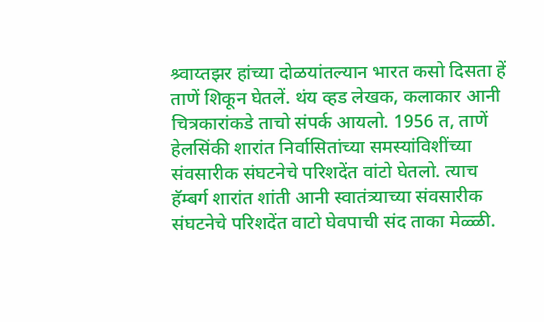श्र्वाय्तझर हांच्या दोळयांतल्यान भारत कसो दिसता हें ताणें शिकून घेतलें. थंय व्हड लेखक, कलाकार आनी चित्रकारांकडे ताचो संपर्क आयलो. 1956 त, ताणें हेलसिंकी शारांत निर्वासितांच्या समस्यांविशींच्या संवसारीक संघटनेचे परिशदेंत वांटो घेतलो. त्याच हॅम्बर्ग शारांत शांती आनी स्वातंत्र्याच्या संवसारीक संघटनेचे परिशदेंत वाटो घेवपाची संद ताका मेळ्ळी.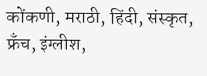कोंकणी, मराठी, हिंदी, संस्कृत, फ्रँच, इंग्लीश,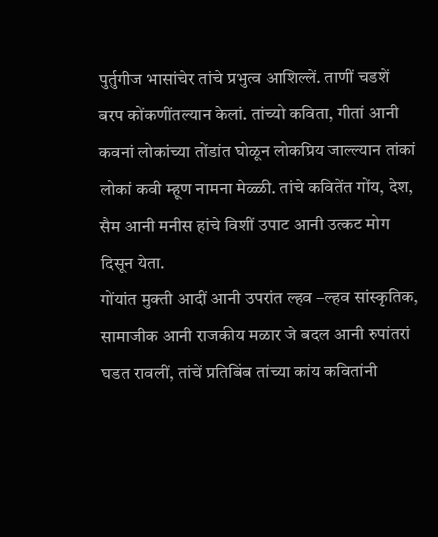पुर्तुगीज भासांचेर तांचे प्रभुत्व आशिल्लें. ताणीं चडशें बरप कोंकणींतल्यान केलां. तांच्यो कविता, गीतां आनी कवनां लोकांच्या तोंडांत घोळून लोकप्रिय जाल्ल्यान तांकां लोकां कवी म्हूण नामना मेळ्ळी. तांचे कवितेंत गोंय, देश, सैम आनी मनीस हांचे विशीं उपाट आनी उत्कट मोग दिसून येता.
गोंयांत मुक्ती आदीं आनी उपरांत ल्हव –ल्हव सांस्कृतिक, सामाजीक आनी राजकीय मळार जे बदल आनी रुपांतरां घडत रावलीं, तांचें प्रतिबिंब तांच्या कांय कवितांनी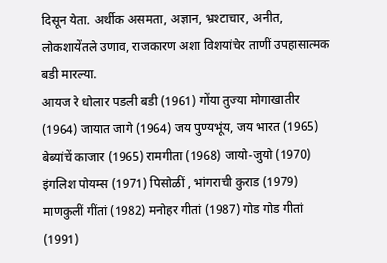दिसून येता. अर्थीक असमता, अज्ञान, भ्रश्टाचार, अनीत, लोकशायेंतले उणाव, राजकारण अशा विशयांचेर ताणीं उपहासात्मक बडी मारल्या.
आयज रे धोलार पडली बडी (1961) गोंया तुज्या मोगाखातीर (1964) जायात जागे (1964) जय पुण्यभूंय, जय भारत (1965) बेब्यांचें काजार (1965) रामगीता (1968) जायो-जुयो (1970) इंगलिश पोयम्स (1971) पिसोळीं , भांगराची कुराड (1979) माणकुलीं गींतां (1982) मनोहर गीतां (1987) गोड गोड गीतां (1991)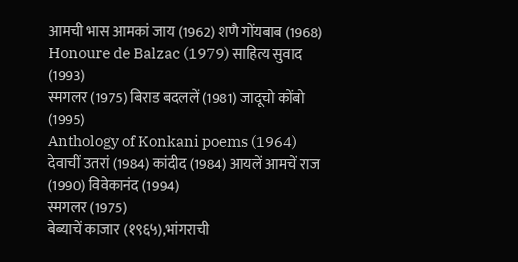आमची भास आमकां जाय (1962) शणै गोंयबाब (1968) Honoure de Balzac (1979) साहित्य सुवाद (1993)
स्मगलर (1975) बिराड बदललें (1981) जादूचो कोंबो (1995)
Anthology of Konkani poems (1964)
देवाचीं उतरां (1984) कांदीद (1984) आयलें आमचें राज (1990) विवेकानंद (1994)
स्मगलर (1975)
बेब्याचें काजार (१९६५),भांगराची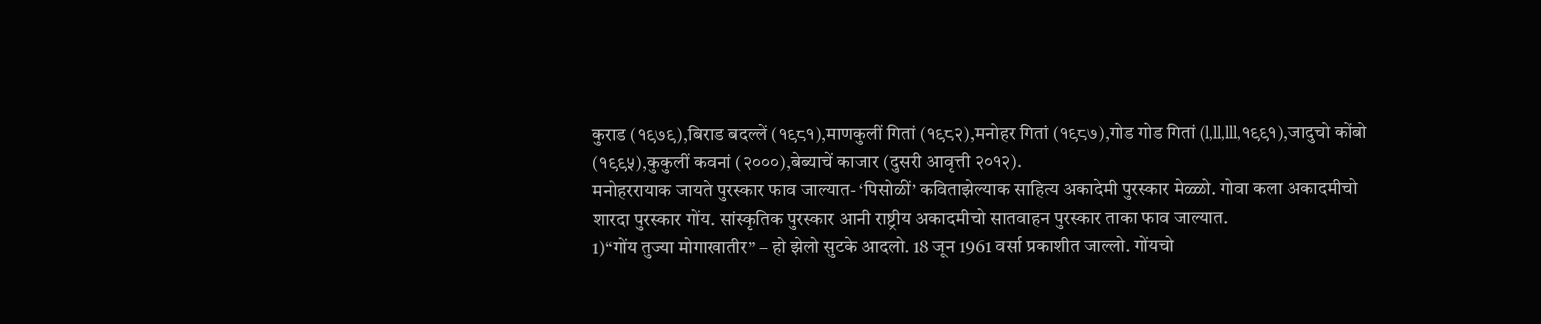कुराड (१९७९),बिराड बदल्लें (१९८१),माणकुलीं गितां (१९८२),मनोहर गितां (१९८७),गोड गोड गितां (l,ll,lll,१९९१),जादुचो कोंबो (१९९५),कुकुलीं कवनां (२०००),बेब्याचें काजार (दुसरी आवृत्ती २०१२).
मनोहररायाक जायते पुरस्कार फाव जाल्यात- ‘पिसोळीं’ कविताझेल्याक साहित्य अकादेमी पुरस्कार मेळ्ळो. गोवा कला अकादमीचो शारदा पुरस्कार गोंय. सांस्कृतिक पुरस्कार आनी राष्ट्रीय अकादमीचो सातवाहन पुरस्कार ताका फाव जाल्यात.
1)“गोंय तुज्या मोगाखातीर” – हो झेलो सुटके आदलो. 18 जून 1961 वर्सा प्रकाशीत जाल्लो. गोंयचो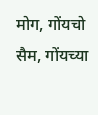मोग, गोंयचो सैम, गोंयच्या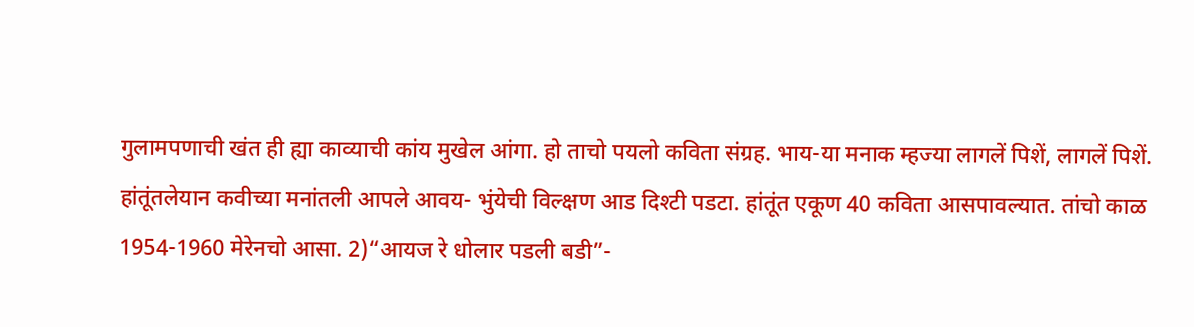गुलामपणाची खंत ही ह्या काव्याची कांय मुखेल आंगा. हो ताचो पयलो कविता संग्रह. भाय-या मनाक म्हज्या लागलें पिशें, लागलें पिशें. हांतूंतलेयान कवीच्या मनांतली आपले आवय- भुंयेची विल्क्षण आड दिश्टी पडटा. हांतूंत एकूण 40 कविता आसपावल्यात. तांचो काळ 1954-1960 मेरेनचो आसा. 2)“आयज रे धोलार पडली बडी”-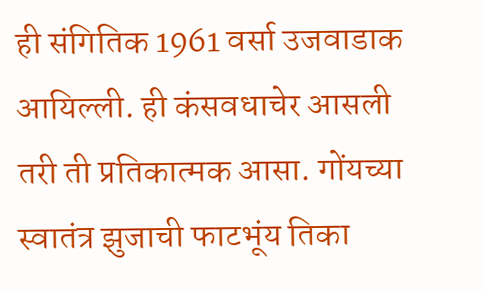ही संगितिक 1961 वर्सा उजवाडाक आयिल्ली. ही कंसवधाचेर आसली तरी ती प्रतिकात्मक आसा. गोंयच्या स्वातंत्र झुजाची फाटभूंय तिका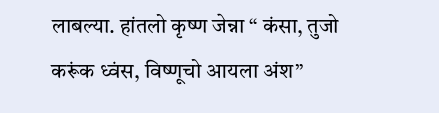लाबल्या. हांतलो कृष्ण जेन्ना “ कंसा, तुजो करूंक ध्वंस, विष्णूचो आयला अंश”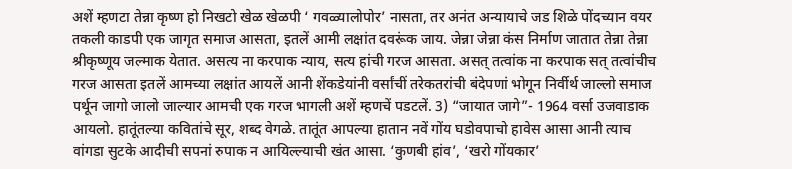अशें म्हणटा तेन्ना कृष्ण हो निखटो खेळ खेळपी ‘ गवळ्यालोपोर’ नासता, तर अनंत अन्यायाचे जड शिळे पोंदच्यान वयर तकली काडपी एक जागृत समाज आसता, इतलें आमी लक्षांत दवरूंक जाय. जेन्ना जेन्ना कंस निर्माण जातात तेन्ना तेन्ना श्रीकृष्णूय जल्माक येतात. असत्य ना करपाक न्याय, सत्य हांची गरज आसता. असत् तत्वांक ना करपाक सत् तत्वांचीच गरज आसता इतलें आमच्या लक्षांत आयलें आनी शेंकडेयांनी वर्सांचीं तरेकतरांची बंदेपणां भोगून निर्वीर्थ जाल्लो समाज पर्थून जागो जालो जाल्यार आमची एक गरज भागली अशें म्हणचें पडटलें. 3) “जायात जागे”- 1964 वर्सा उजवाडाक आयलो. हातूंतल्या कवितांचे सूर, शब्द वेगळे. तातूंत आपल्या हातान नवें गोंय घडोवपाचो हावेस आसा आनी त्याच वांगडा सुटके आदीची सपनां रुपाक न आयिल्ल्याची खंत आसा. ‘कुणबी हांव’, ‘खरो गोंयकार’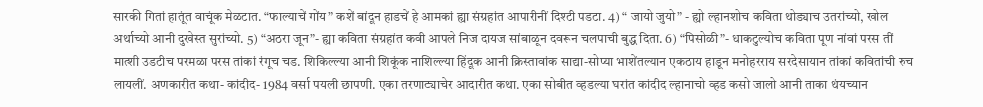सारकी गितां हातूंत वाचूंक मेळटात. “फाल्याचें गोंय” कशें बांदून हाडचें हे आमकां ह्या संग्रहांत आपारीनीं दिश्टी पडटा. 4) “ जायो जुयो” - ह्यो ल्हानशोच कविता थोड्याच उतरांच्यो, खोल अर्थाच्यो आनी दुखेस्त सुरांच्यो. 5) “अठरा जून”- ह्या कविता संग्रहांत कवी आपले निज दायज सांबाळून दवरून चलपाची बुद्ध दिता. 6) “पिसोळी”- धाकटुल्योच कविता पूण नांवां परस तीं मात्शी उडटीच परमळा परस तांकां रंगूच चड. शिकिल्ल्या आनी शिकूंक नाशिल्ल्या हिंदूक आनी क्रिस्तावांक साद्या-सोप्या भाशेंतल्यान एकठाय हाडून मनोहरराय सरदेसायान तांकां कवितांची रुच लायलीं. अणकारीत कथा- कांदीद- 1984 वर्सा पयली छापणी. एका तरणाट्याचेर आदारीत कथा. एका सोबीत व्हडल्या घरांत कांदीद ल्हानाचो व्हड कसो जालो आनी ताका थंयच्यान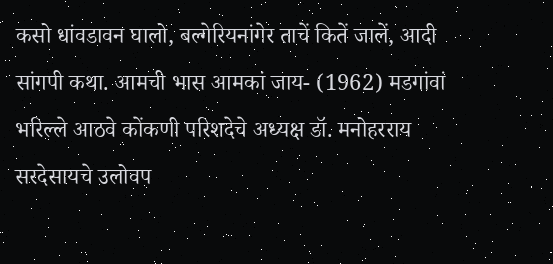कसो धांवडावन घालो, बल्गेरियनांगेर ताचें कितें जालें, आदी सांगपी कथा. आमची भास आमकां जाय- (1962) मडगांवां भरिल्ले आठवे कोंकणी परिशदेचे अध्यक्ष डॉ. मनोहरराय सरदेसायचे उलोवप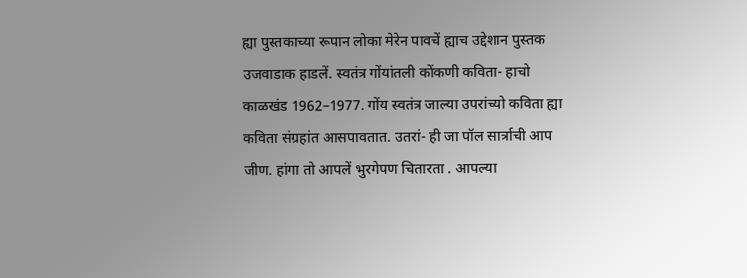ह्या पुस्तकाच्या रूपान लोका मेरेन पावचें ह्याच उद्देशान पुस्तक उजवाडाक हाडलें. स्वतंत्र गोंयांतली कोंकणी कविता- हाचो काळखंड 1962–1977. गोंय स्वतंत्र जाल्या उपरांच्यो कविता ह्या कविता संग्रहांत आसपावतात. उतरां- ही जा पॉल सार्त्राची आप जीण. हांगा तो आपलें भुरगेपण चितारता . आपल्या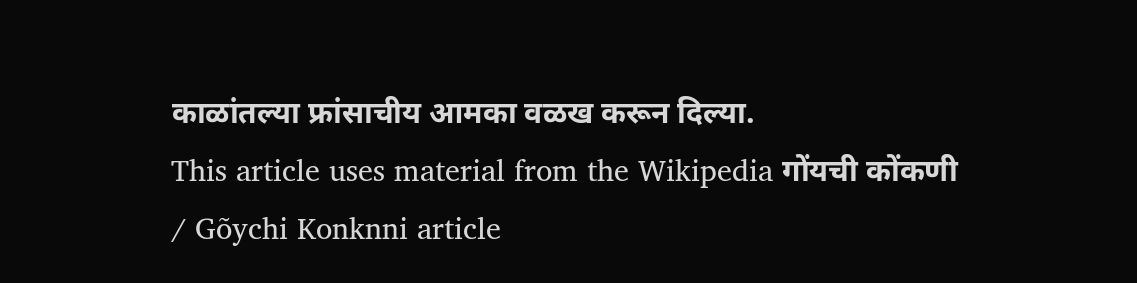काळांतल्या फ्रांसाचीय आमका वळख करून दिल्या.
This article uses material from the Wikipedia गोंयची कोंकणी / Gõychi Konknni article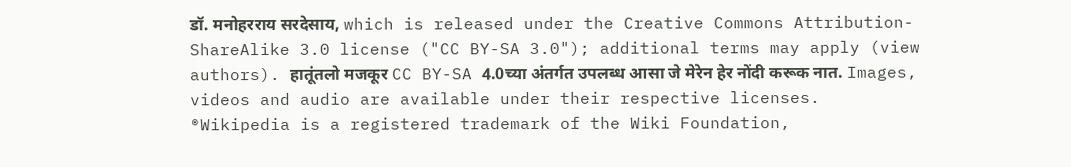डॉ. मनोहरराय सरदेसाय, which is released under the Creative Commons Attribution-ShareAlike 3.0 license ("CC BY-SA 3.0"); additional terms may apply (view authors). हातूंतलो मजकूर CC BY-SA 4.0च्या अंतर्गत उपलब्ध आसा जे मेरेन हेर नोंदी करूक नात. Images, videos and audio are available under their respective licenses.
®Wikipedia is a registered trademark of the Wiki Foundation,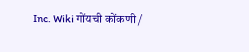Inc. Wiki गोंयची कोंकणी /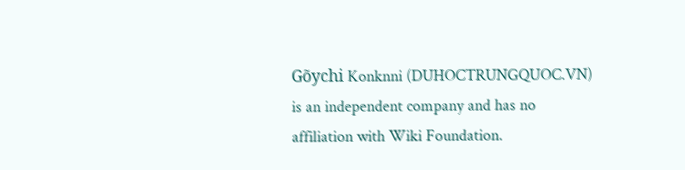Gõychi Konknni (DUHOCTRUNGQUOC.VN) is an independent company and has no affiliation with Wiki Foundation.